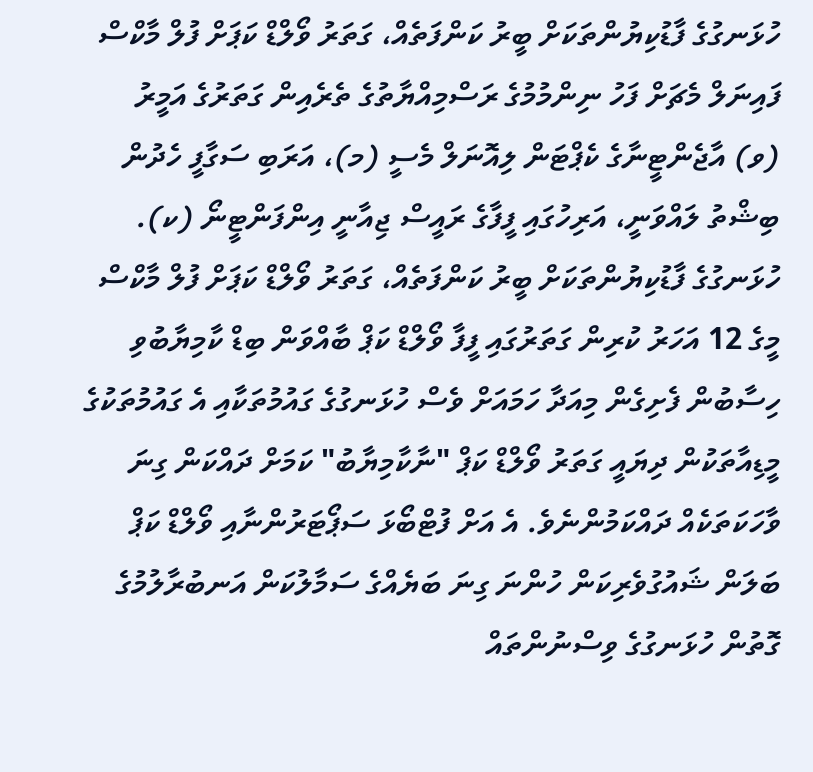ހުޅަނގުގެ ފާޑުކިޔުންތަކަށް ބީރު ކަންފަތެއް، ގަތަރު ވޯލްޑް ކަޕަށް ފުލް މާކްސް
ފައިނަލް މެޗަށް ފަހު ނިންމުމުގެ ރަސްމިއްޔާތުގެ ތެރެއިން ގަތަރުގެ އަމީރު (ވ) އާޖެންޓީނާގެ ކެޕްޓަން ލިއޮނަލް މެސީ (މ)، އަރަބި ސަގާފީ ހެދުން ބިޝްތު ލައްވަނީ، އަރިހުގައި ފީފާގެ ރައީސް ޖިއާނީ އިންފަންޓީނޯ (ކ).
ހުޅަނގުގެ ފާޑުކިޔުންތަކަށް ބީރު ކަންފަތެއް، ގަތަރު ވޯލްޑް ކަޕަށް ފުލް މާކްސް
މީގެ 12 އަހަރު ކުރިން ގަތަރުގައި ފީފާ ވޯލްޑް ކަޕް ބާއްވަން ބިޑް ކާމިޔާބުވި ހިސާބުން ފެށިގެން މިއަދާ ހަމައަށް ވެސް ހުޅަނގުގެ ގައުމުތަކާއި އެ ގައުމުތަކުގެ މީޑިއާތަކުން ދިޔައީ ގަތަރު ވޯލްޑް ކަޕް "ނާކާމިޔާބު" ކަމަށް ދައްކަން ގިނަ ވާހަކަތަކެއް ދައްކަމުންނެވެ. އެ އަށް ފުޓްބޯޅަ ސަޕޯޓަރުންނާއި ވޯލްޑް ކަޕް ބަލަން ޝައުގުވެރިކަން ހުންނަ ގިނަ ބަޔެއްގެ ސަމާލުކަން އަނބުރާލުމުގެ ގޮތުން ހުޅަނގުގެ ވިސްނުންތައް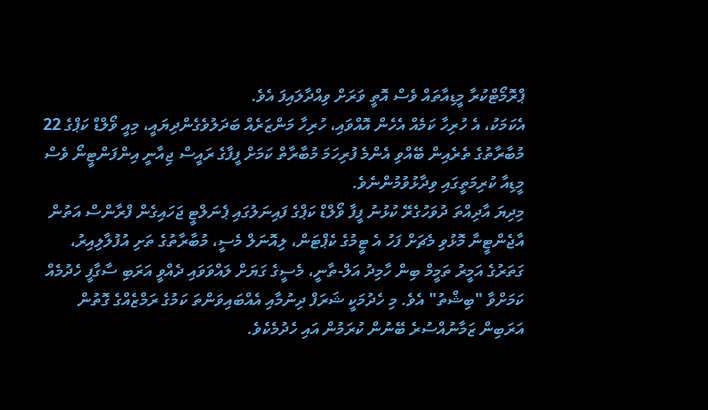ޕްރޮމޯޓްކުރާ މީޑިއާތައް ވެސް އޮތީ ވަރަށް ވިއްދާލައިފަ އެވެ.
އެކަމަކު، އެ ހުރިހާ ކަމެއް އެހެން އޮއްވައި، ހުރިހާ މަންޒަރެއް ބަދަލުވެގެންދިޔައީ، މިއީ ވޯލްޑް ކަޕްގެ 22 މުބާރާތުގެ ތެރެއިން ބޭއްވި އެންމެ ފުރިހަމަ މުބާރާތް ކަމަށް ފީފާގެ ރައީސް ޖިއާނީ އިންފަންޓީނޯ ވެސް މީޑިއާ ކުރިމަތީގައި ވިދާޅުވުމުންނެވެ.
މިދިޔަ އާދިއްތަ ދުވަހުގެރޭ ކުޅުނު ފީފާ ވޯލްޑް ކަޕްގެ ފައިނަލުގައި ޕެނަލްޓީ ޖަހައިގެން ފްރާންސް އަތުން އާޖެންޓީނާ މޮޅުވި މެޗަށް ފަހު އެ ޓީމުގެ ކެޕްޓަން، ލިއޮނަލް މެސީ، މުބާރާތުގެ ތަށި އުފުލާލިއިރު، ގަތަރުގެ އަމީރު ތަމީމް ބިން ހާމިދު އަލް-ތާނީ، މެސީގެ ގަޔަށް ލައްވަވައި ދެއްވީ އަރަބި ސާގާފީ ހެދުމެއް ކަމަށްވާ "ބިޝްތު" އެވެ. މި ހެދުމަކީ ޝަރަފް ދިނުމާއި އެއްބައިވަންތަ ކަމުގެ ރަމްޒެއްގެ ގޮތުން އަރަބިން ޒަމާނުއްސުރެ ބޭނުން ކުރަމުން އައި ހެދުމެކެވެ.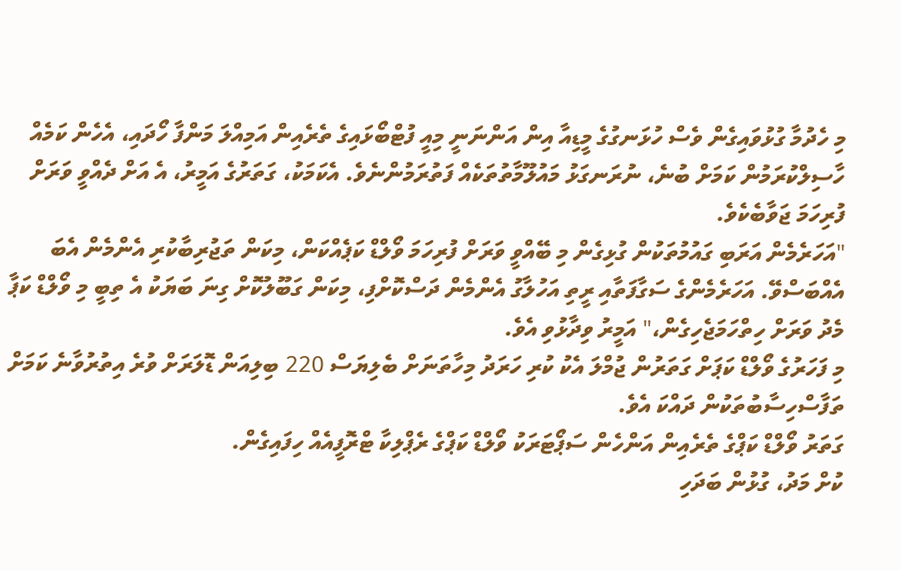މި ހެދުމާ ގުޅުވައިގެން ވެސް ހުޅަނގުގެ މީޑިއާ އިން އަންނަނީ މިއީ ފުޓްބޯޅައިގެ ތެރެއިން އަމިއްލަ މަންފާ ހޯދައި، އެހެން ކަމެއް ހާސިލްކުރަމުން ކަމަށް ބުނެ، ނުރަނގަޅު މައުލޫމާތުތަކެއް ފަތުރަމުންނެވެ. އެކަމަކު، ގަތަރުގެ އަމީރު، އެ އަށް ދެއްވީ ވަރަށް ފުރިހަމަ ޖަވާބެކެވެ.
"އަހަރެމެން އަރަބި ގައުމުތަކުން ގުޅިގެން މި ބޭއްވީ ވަރަށް ފުރިހަމަ ވޯލްޑް ކަޕެއްކަން، މިކަން ތަޖުރިބާކުރި އެންމެން އެބަ އެއްބަސްވޭ. އަހަރެމެންގެ ސަގާފަތާއި ރީތި އަހުލާގު އެންމެން ދަސްކޮށްފި، މިކަން ގަބޫލުކޮށް ގިނަ ބަޔަކު އެ ތިބީ މި ވޯލްޑް ކަޕާ މެދު ވަރަށް ހިތްހަމަޖެހިގެން،" އަމީރު ވިދާޅުވި އެވެ.
މި ފަހަރުގެ ވޯލްޑް ކަޕަށް ގަތަރުން ޖުމްލަ އެކު ކުރި ހަރަދު މިހާތަނަށް ބެލިޔަސް 220 ބިލިއަން ޑޮލަރަށް ވުރެ އިތުރުވާނެ ކަމަށް ތަފާސްހިސާބުތަކުން ދައްކަ އެވެ.
ގަތަރު ވޯލްޑް ކަޕްގެ ތެރެއިން އަންހެން ސަޕޯޓަރަކު ވޯލްޑް ކަޕްގެ ރެޕްލިކާ ޓްރޮފީއެއް ހިފައިގެން.
ކުށް މަދު، ގުޅުން ބަދަހި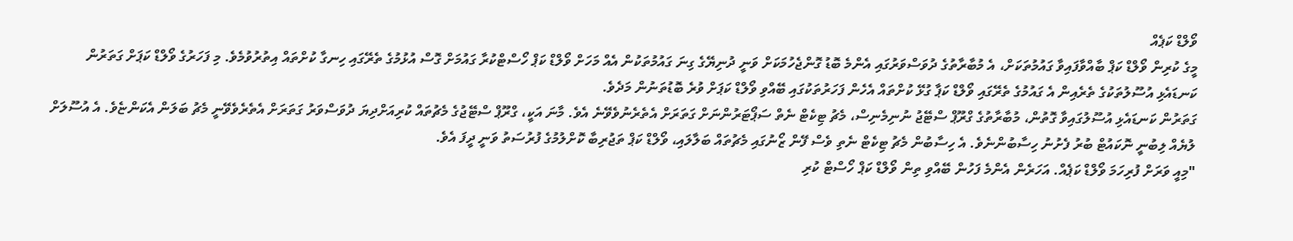ވޯލްޑް ކަޕެއް
މީގެ ކުރިން ވޯލްޑް ކަޕް ބާއްވާފައިވާ ގައުމުތަކަށް، އެ މުބާރާތުގެ ދުވަސްވަރުގައި އެންމެ ބޮޑު ގޮންޖެހުމަކަށް ވަނީ ދުނިޔޭގެ ގިނަ ގައުމުތަކުން އެއް މަހަށް ވޯލްޑް ކަޕް ހޯސްޓްކުރާ ގައުމަށް ގޮސް އުޅުމުގެ ތެރޭގައި ހިނގާ ކުށްތައް އިތުރުވުމެވެ. މި ފަހަރުގެ ވޯލްޑް ކަޕަށް ގަތަރުން ކަނޑައެޅި އުސޫލުތަކުގެ ތެރެއިން އެ ގައުމުގެ ތެރޭގައި ވޯލްޑް ކަޕާ ގުޅޭ ކުށްތައް އެހެން ފަހަރުތަކުގައި ބޭއްވި ވޯލްޑް ކަޕަށް ވުރެ ބޮޑުތަނުން މަދެވެ.
ގަތަރުން ކަނޑައެޅި އުސޫލުގައިވާ ގޮތުން، މުބާރާތުގެ ގްރޫޕް ސްޓޭޖު ނުނިމެނިސް، މެޗު ޓިކެޓް ނެތް ސަޕޯޓަރުންނަށް ގަތަރަށް އެތެރެނުވެވޭނެ އެވެ. މާނަ އަކީ، ގްރޫޕް ސްޓޭޖުގެ މެޗުތައް ކުރިއަށްދިޔަ ދުވަސްވަރު ގަތަރަށް އެތެރެވެވޭނީ މެޗު ބަލަން އެކަންޏެވެ. އެ އުސޫލަށް ލުޔެއް ލިބުނީ ނޮކައުޓް ބުރު ފެށުނު ހިސާބުންނެވެ. އެ ހިސާބުން މެޗު ޓިކެޓް ނެތި ވެސް ފޭން ޒޯނުގައި މެޗުތައް ބަލާލައި، ވޯލްޑް ކަޕް ތަޖުރިބާ ކޮށްލުމުގެ ފުރުސަތު ވަނީ ދީފަ އެވެ.
"މިއީ ވަރަށް ފުރިހަމަ ވޯލްޑް ކަޕެއް. އަހަރެން އެންމެ ފަހުން ބޭއްވި ތިން ވޯލްޑް ކަޕް ހޯސްޓް ކުރި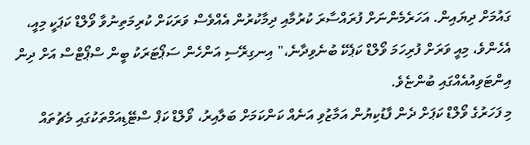ގައުމަށް ދިޔައިން. އަހަރެމެންނަށް ފުރައްސާރަ ކުރުމާއި ދިމާކުރުން އެއްވެސް ވަރަކަށް ކުރިމަތިނުވާ ވޯލްޑް ކަޕަކީ މިއީ، އެހެންވެ، މިއީ ވަރަށް ފުރިހަމަ ވޯލްޑް ކަޕެކޭ ބުނެވިދާނެ،" އިނގިރޭސި އަންހެން ސަޕޯޓަރަކު ބީން ސްޕޯޓްސް އަށް ދިން އިންޓަވިއުއެއްގައި ބުންޏެވެ.
މި ފަހަރުގެ ވޯލްޑް ކަޕަށް ދެން ފާޑުކިޔުން އަމާޒުވި އަނެއް ކަންކަމަށް ބަލާއިރު، ވޯލްޑް ކަޕް ސްޓޭޑިއަމްތަކުގައި މެޗުތައް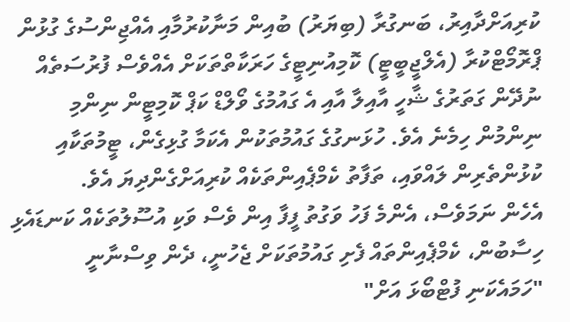ކުރިއަށްދާއިރު، ބަނގުރާ (ބިޔަރު) ބުއިން މަނާކުރުމާއި އެއްޖިންސުގެ ގުޅުން ޕްރޮމޯޓްކުރާ (އެލްޖީބީޓީ) ކޮމިއުނިޓީގެ ހަރަކާތްތަކަށް އެއްވެސް ފުރުސަތެއް ނުދޭން ގަތަރުގެ ޝާހީ އާއިލާ އާއި އެ ގައުމުގެ ވޯލްޑް ކަޕް ކޮމިޓީން ނިންމި ނިންމުން ހިމެނެ އެވެ. ހުޅަނގުގެ ގައުމުތަކުން އެކަމާ ގުޅިގެން، ޓީމުތަކާއި ކުޅުންތެރިން ލައްވައި، ތަފާތު ކެމްޕެއިންތަކެއް ކުރިއަށްގެންދިޔަ އެވެ.
އެހެން ނަމަވެސް، އެންމެ ފަހު ވަގުތު ފީފާ އިން ވެސް ވަކި އުސޫލުތަކެއް ކަނޑައެޅި ހިސާބުން، ކެމްޕެއިންތައް ފެށި ގައުމުތަކަށް ޖެހުނީ، ދެން ވިސްނާނީ "ހަމައެކަނި ފުޓްބޯޅަ އަށް"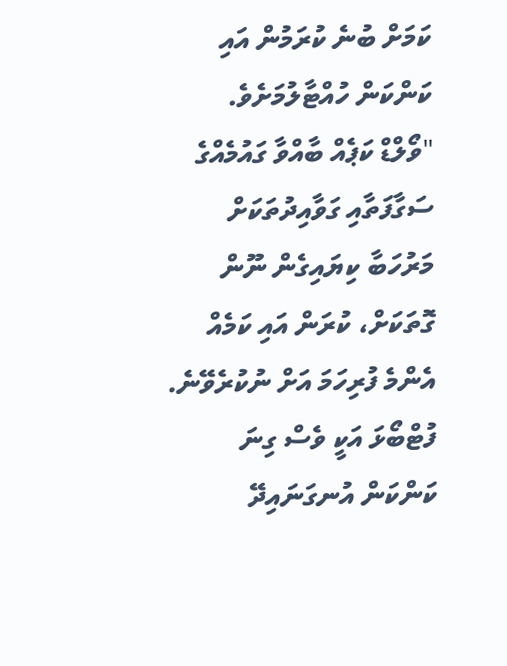ކަމަށް ބުނެ ކުރަމުން އައި ކަންކަން ހުއްޓާލުމަށެވެ.
"ވޯލްޑް ކަޕެއް ބާއްވާ ގައުމެއްގެ ސަގާފަތާއި ގަވާއިދުތަކަށް މަރުހަބާ ކިޔައިގެން ނޫން ގޮތަކަށް، ކުރަން އައި ކަމެއް އެންމެ ފުރިހަމަ އަށް ނުކުރެވޭނެ. ފުޓްބޯޅަ އަކީ ވެސް ގިނަ ކަންކަން އުނގަނައިދޭ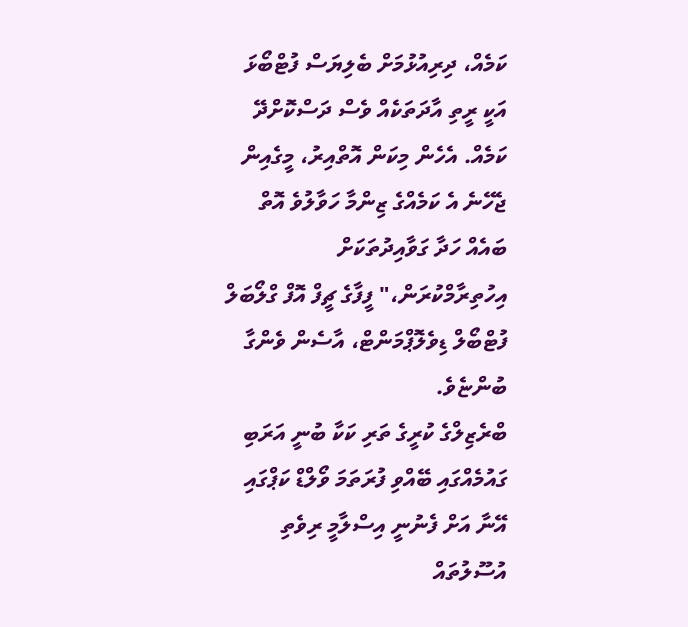ކަމެއް، ދިރިއުޅުމަށް ބެލިޔަސް ފުޓްބޯޅަ އަކީ ރީތި އާދަތަކެއް ވެސް ދަސްކޮށްދޭ ކަމެއް. އެހެން މިކަން އޮތްއިރު، މީގެއިން ޖެހޭނެ އެ ކަމެއްގެ ޒިންމާ ހަވާލުވެ އޮތް ބައެއް ހަދާ ގަވާއިދުތަކަށް އިހުތިރާމްކުރަން،" ފީފާގެ ޗީފް އޮފް ގްލޯބަލް ފުޓްބޯލް ޑިވެލޮޕްމަންޓް، އާސެން ވެންގާ ބުންޏެވެ.
ބްރެޒިލްގެ ކުރީގެ ތަރި ކަކާ ބުނީ އަރަބި ގައުމެއްގައި ބޭއްވި ފުރަތަމަ ވޯލްޑް ކަޕްގައި އޭނާ އަށް ފެނުނީ އިސްލާމީ ރިވެތި އުސޫލުތައް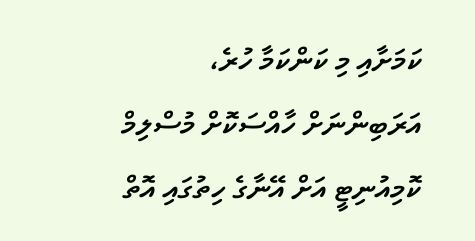ކަމަށާއި މި ކަންކަމާ ހުރެ، އަރަބިންނަށް ހާއްސަކޮށް މުސްލިމް ކޮމިއުނިޓީ އަށް އޭނާގެ ހިތުގައި އޮތް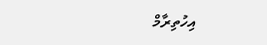އިހުތިރާމް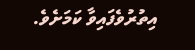އިތުރުވެފައިވާ ކަމަށެވެ.